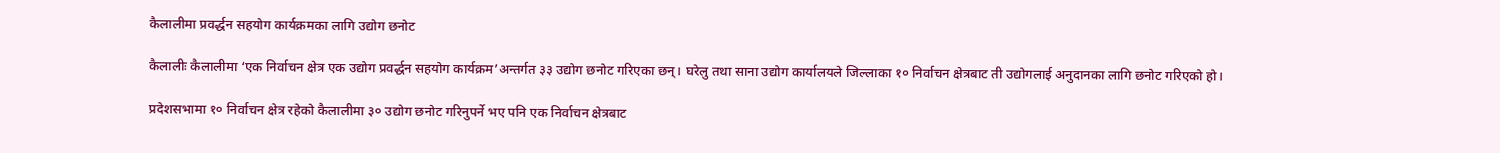कैलालीमा प्रवर्द्धन सहयोग कार्यक्रमका लागि उद्योग छनोट

कैलालीः कैलालीमा ‘एक निर्वाचन क्षेत्र एक उद्योग प्रवर्द्धन सहयोग कार्यक्रम’अन्तर्गत ३३ उद्योग छनोट गरिएका छन्। घरेलु तथा साना उद्योग कार्यालयले जिल्लाका १० निर्वाचन क्षेत्रबाट ती उद्योगलाई अनुदानका लागि छनोट गरिएको हो।

प्रदेशसभामा १० निर्वाचन क्षेत्र रहेको कैलालीमा ३० उद्योग छनोट गरिनुपर्ने भए पनि एक निर्वाचन क्षेत्रबाट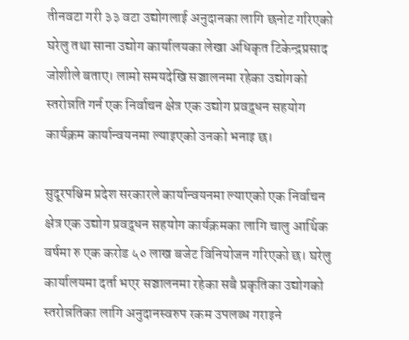तीनवटा गरी ३३ वटा उद्योगलाई अनुदानका लागि छनोट गरिएको घरेलु तथा साना उद्योग कार्यालयका लेखा अधिकृत टिकेन्द्रप्रसाद जोशीले बताए। लामो समयदेखि सञ्चालनमा रहेका उद्योगको स्तरोन्नति गर्न एक निर्वाचन क्षेत्र एक उद्योग प्रवद्र्धन सहयोग कार्यक्रम कार्यान्वयनमा ल्याइएको उनको भनाइ छ।

सुदूरपश्चिम प्रदेश सरकारले कार्यान्वयनमा ल्याएको एक निर्वाचन क्षेत्र एक उद्योग प्रवद्र्धन सहयोग कार्यक्रमका लागि चालु आर्थिक वर्षमा रु एक करोड ५० लाख बजेट विनियोजन गरिएको छ। घरेलु कार्यालयमा दर्ता भएर सञ्चालनमा रहेका सबै प्रकृतिका उद्योगको स्तरोन्नतिका लागि अनुदानस्वरुप रकम उपलब्ध गराइने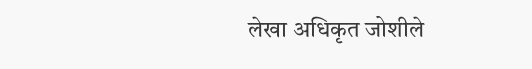लेखा अधिकृत जोशीले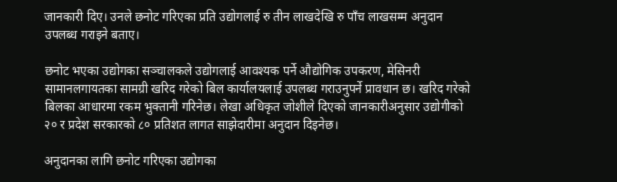जानकारी दिए। उनले छनोट गरिएका प्रति उद्योगलाई रु तीन लाखदेखि रु पाँच लाखसम्म अनुदान उपलब्ध गराइने बताए।

छनोट भएका उद्योगका सञ्चालकले उद्योगलाई आवश्यक पर्ने औद्योगिक उपकरण, मेसिनरी सामानलगायतका सामग्री खरिद गरेको बिल कार्यालयलाई उपलब्ध गराउनुपर्ने प्रावधान छ। खरिद गरेको बिलका आधारमा रकम भुक्तानी गरिनेछ। लेखा अधिकृत जोशीले दिएको जानकारीअनुसार उद्योगीको २० र प्रदेश सरकारको ८० प्रतिशत लागत साझेदारीमा अनुदान दिइनेछ।

अनुदानका लागि छनोट गरिएका उद्योगका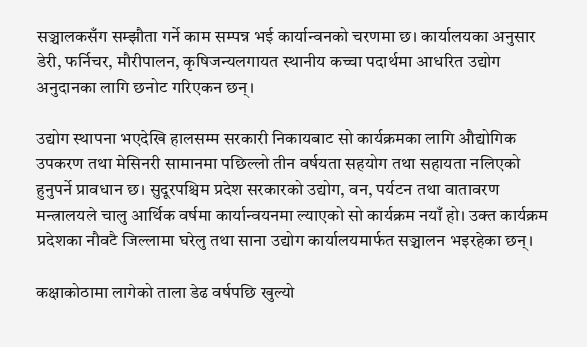सञ्चालकसँग सम्झौता गर्ने काम सम्पन्न भई कार्यान्वनको चरणमा छ। कार्यालयका अनुसार डेरी, फर्निचर, मौरीपालन, कृषिजन्यलगायत स्थानीय कच्चा पदार्थमा आधरित उद्योग अनुदानका लागि छनोट गरिएकन छन्।

उद्योग स्थापना भएदेखि हालसम्म सरकारी निकायबाट सो कार्यक्रमका लागि औद्योगिक उपकरण तथा मेसिनरी सामानमा पछिल्लो तीन वर्षयता सहयोग तथा सहायता नलिएको हुनुपर्ने प्रावधान छ। सुदूरपश्चिम प्रदेश सरकारको उद्योग, वन, पर्यटन तथा वातावरण मन्त्रालयले चालु आर्थिक वर्षमा कार्यान्वयनमा ल्याएको सो कार्यक्रम नयाँ हो। उक्त कार्यक्रम प्रदेशका नौवटै जिल्लामा घरेलु तथा साना उद्योग कार्यालयमार्फत सञ्चालन भइरहेका छन्।

कक्षाकोठामा लागेको ताला डेढ वर्षपछि खुल्यो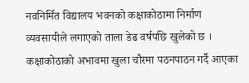नवनिर्मित विद्यालय भवनको कक्षाकोठामा निर्माण व्यवसायीले लगाएको ताला डेढ वर्षपछि खुलेको छ । कक्षाकोठाको अभावमा खुला चौरमा पठनपाठन गर्दै आएका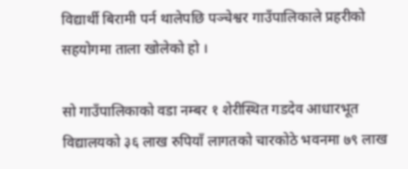विद्यार्थी बिरामी पर्न थालेपछि पञ्चेश्वर गाउँपालिकाले प्रहरीको सहयोगमा ताला खोलेको हो ।

सो गाउँपालिकाको वडा नम्बर १ शेरीस्थित गडदेव आधारभूत विद्यालयको ३६ लाख रुपियाँ लागतको चारकोठे भवनमा ७९ लाख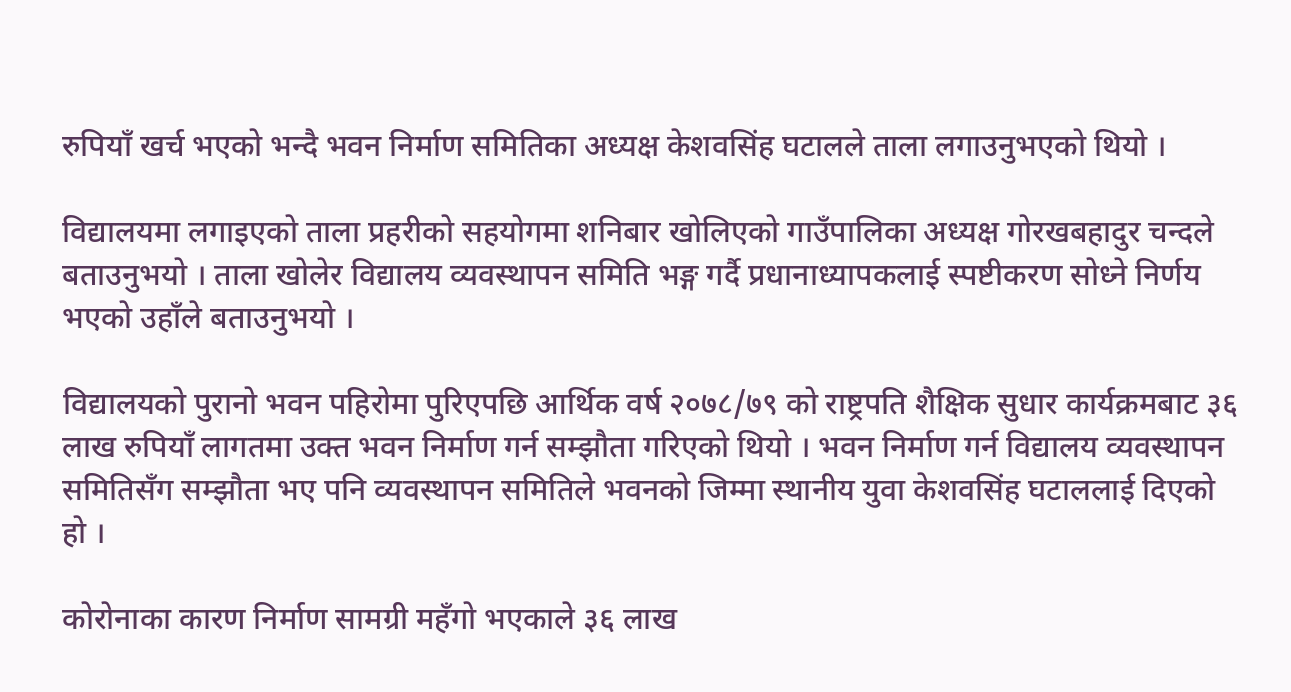रुपियाँ खर्च भएको भन्दै भवन निर्माण समितिका अध्यक्ष केशवसिंह घटालले ताला लगाउनुभएको थियो ।

विद्यालयमा लगाइएको ताला प्रहरीको सहयोगमा शनिबार खोलिएको गाउँपालिका अध्यक्ष गोरखबहादुर चन्दले बताउनुभयो । ताला खोलेर विद्यालय व्यवस्थापन समिति भङ्ग गर्दै प्रधानाध्यापकलाई स्पष्टीकरण सोध्ने निर्णय भएको उहाँले बताउनुभयो ।

विद्यालयको पुरानो भवन पहिरोमा पुरिएपछि आर्थिक वर्ष २०७८/७९ को राष्ट्रपति शैक्षिक सुधार कार्यक्रमबाट ३६ लाख रुपियाँ लागतमा उक्त भवन निर्माण गर्न सम्झौता गरिएको थियो । भवन निर्माण गर्न विद्यालय व्यवस्थापन समितिसँग सम्झौता भए पनि व्यवस्थापन समितिले भवनको जिम्मा स्थानीय युवा केशवसिंह घटाललाई दिएको हो ।

कोरोनाका कारण निर्माण सामग्री महँगो भएकाले ३६ लाख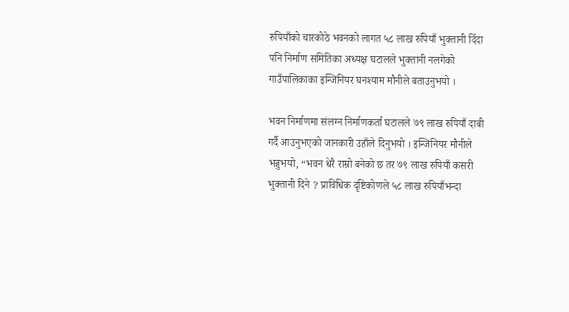रुपियाँको चारकोठे भवनको लागत ५८ लाख रुपियाँ भुक्तानी दिँदा पनि निर्माण समितिका अध्यक्ष घटालले भुक्तानी नलगेको गाउँपालिकाका इन्जिनियर घनश्याम मौनीले बताउनुभयो ।

भवन निर्माणमा संलग्न निर्माणकर्ता घटालले ७९ लाख रुपियाँ दाबी गर्दै आउनुभएको जानकारी उहाँले दिनुभयो । इन्जिनियर मौनीले भन्नुभयो, “भवन धेरै राम्रो बनेको छ तर ७९ लाख रुपियाँ कसरी भुक्तानी दिने ? प्राविधिक दृष्टिकोणले ५८ लाख रुपियाँभन्दा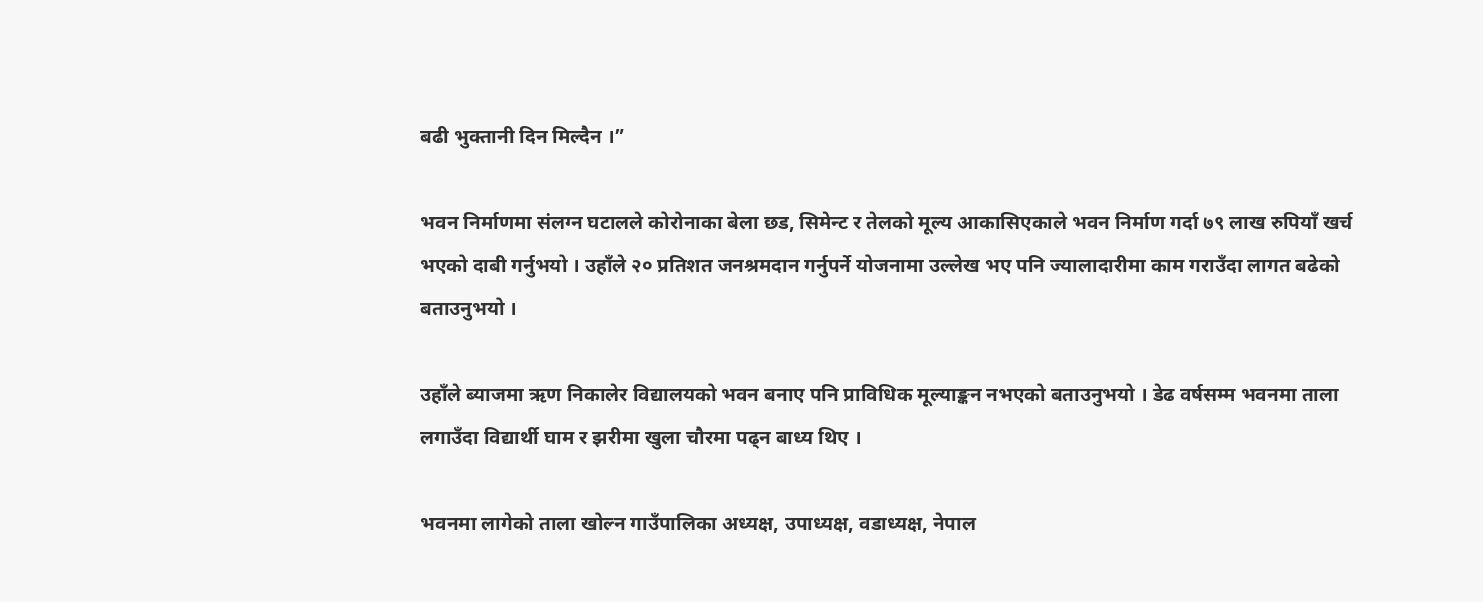बढी भुक्तानी दिन मिल्दैन ।”

भवन निर्माणमा संलग्न घटालले कोरोनाका बेला छड, सिमेन्ट र तेलको मूल्य आकासिएकाले भवन निर्माण गर्दा ७९ लाख रुपियाँ खर्च भएको दाबी गर्नुभयो । उहाँले २० प्रतिशत जनश्रमदान गर्नुपर्ने योजनामा उल्लेख भए पनि ज्यालादारीमा काम गराउँदा लागत बढेको बताउनुभयो ।

उहाँले ब्याजमा ऋण निकालेर विद्यालयको भवन बनाए पनि प्राविधिक मूल्याङ्कन नभएको बताउनुभयो । डेढ वर्षसम्म भवनमा ताला लगाउँदा विद्यार्थी घाम र झरीमा खुला चौरमा पढ्न बाध्य थिए ।

भवनमा लागेको ताला खोल्न गाउँपालिका अध्यक्ष, उपाध्यक्ष, वडाध्यक्ष, नेपाल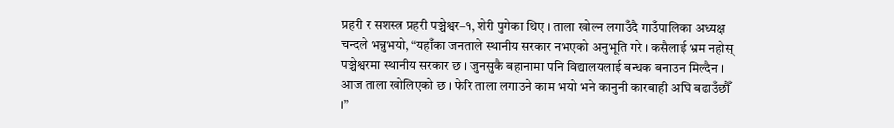प्रहरी र सशस्त्र प्रहरी पञ्चेश्वर–१, शेरी पुगेका थिए । ताला खोल्न लगाउँदै गाउँपालिका अध्यक्ष चन्दले भन्नुभयो, “यहाँका जनताले स्थानीय सरकार नभएको अनुभूति गरे । कसैलाई भ्रम नहोस् पञ्चेश्वरमा स्थानीय सरकार छ । जुनसुकै बहानामा पनि विद्यालयलाई बन्धक बनाउन मिल्दैन । आज ताला खोलिएको छ । फेरि ताला लगाउने काम भयो भने कानुनी कारबाही अघि बढाउँछौँ ।”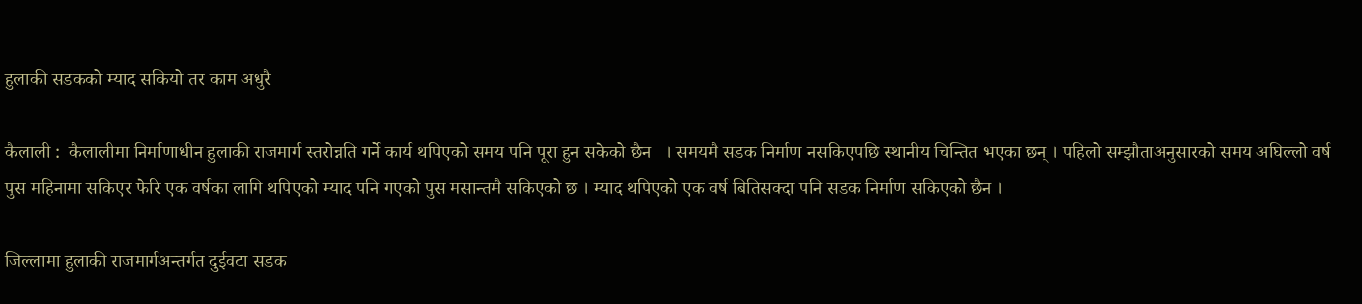हुलाकी सडकको म्याद सकियो तर काम अधुरै

कैलाली :  कैलालीमा निर्माणाधीन हुलाकी राजमार्ग स्तरोन्नति गर्ने कार्य थपिएको समय पनि पूरा हुन सकेको छैन   । समयमै सडक निर्माण नसकिएपछि स्थानीय चिन्तित भएका छन् । पहिलो सम्झौताअनुसारको समय अघिल्लो वर्ष पुस महिनामा सकिएर फेरि एक वर्षका लागि थपिएको म्याद पनि गएको पुस मसान्तमै सकिएको छ । म्याद थपिएको एक वर्ष बितिसक्दा पनि सडक निर्माण सकिएको छैन ।

जिल्लामा हुलाकी राजमार्गअन्तर्गत दुईवटा सडक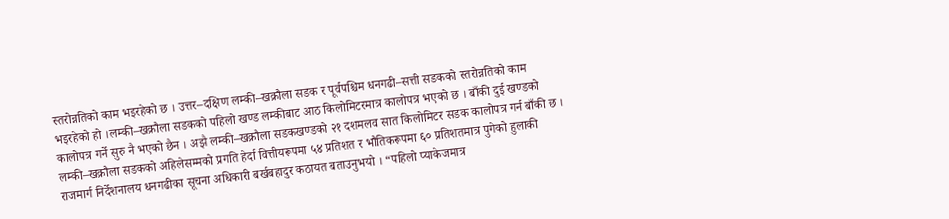स्तरोन्नतिको काम भइरहेको छ । उत्तर–दक्षिण लम्की–खक्रौला सडक र पूर्वपश्चिम धनगढी–सत्ती सडकको स्तरोन्नतिको काम भइरहेको हो ।लम्की–खक्रौला सडकको पहिलो खण्ड लम्कीबाट आठ किलोमिटरमात्र कालोपत्र भएको छ । बाँकी दुई खण्डको कालोपत्र गर्ने सुरु नै भएको छैन । अझै लम्की–खक्रौला सडकखण्डको २१ दशमलव सात किलोमिटर सडक कालोपत्र गर्न बाँकी छ । लम्की–खक्रौला सडकको अहिलेसम्मको प्रगति हेर्दा वित्तीयरूपमा ५४ प्रतिशत र भौतिकरूपमा ६० प्रतिशतमात्र पुगेको हुलाकी राजमार्ग निर्देशनालय धनगढीका सूचना अधिकारी बर्खबहादुर कठायत बताउनुभयो । “पहिलो प्याकेजमात्र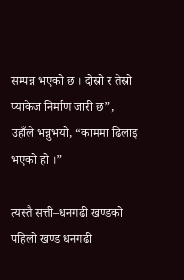सम्पन्न भएको छ । दोस्रो र तेस्रो प्याकेज निर्माण जारी छ”, उहाँले भन्नुभयो, “काममा ढिलाइ भएको हो ।”

त्यस्तै सत्ती–धनगढी खण्डको पहिलो खण्ड धनगढी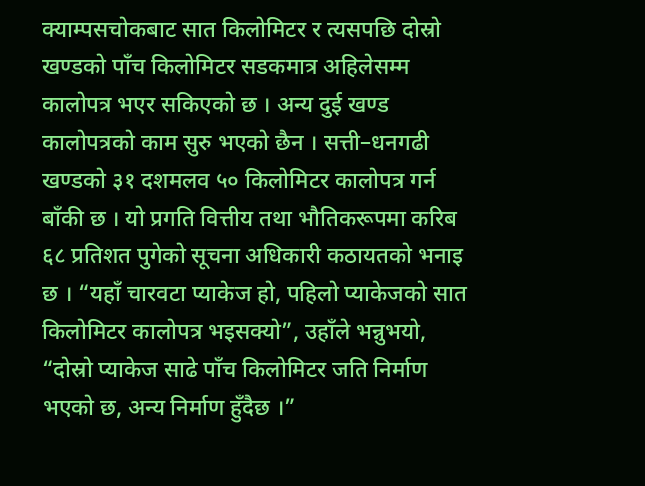क्याम्पसचोकबाट सात किलोमिटर र त्यसपछि दोस्रो खण्डको पाँच किलोमिटर सडकमात्र अहिलेसम्म कालोपत्र भएर सकिएको छ । अन्य दुई खण्ड कालोपत्रको काम सुरु भएको छैन । सत्ती–धनगढी खण्डको ३१ दशमलव ५० किलोमिटर कालोपत्र गर्न बाँकी छ । यो प्रगति वित्तीय तथा भौतिकरूपमा करिब ६८ प्रतिशत पुगेको सूचना अधिकारी कठायतको भनाइ छ । “यहाँ चारवटा प्याकेज हो, पहिलो प्याकेजको सात किलोमिटर कालोपत्र भइसक्यो”, उहाँले भन्नुभयो, “दोस्रो प्याकेज साढे पाँच किलोमिटर जति निर्माण भएको छ, अन्य निर्माण हुँदैछ ।”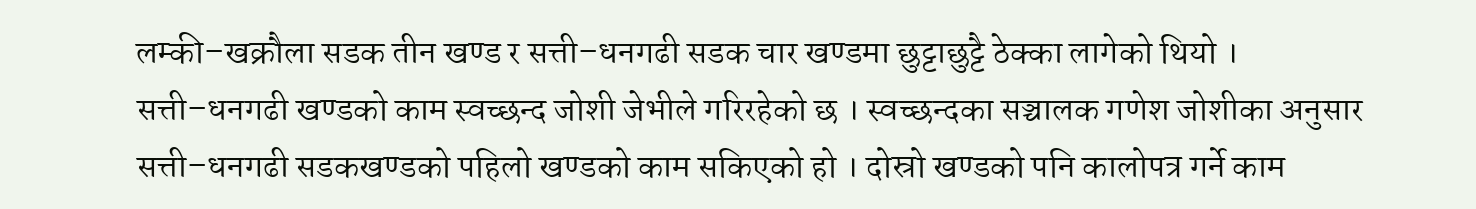लम्की–खक्रौला सडक तीन खण्ड र सत्ती–धनगढी सडक चार खण्डमा छुट्टाछुट्टै ठेक्का लागेको थियो । सत्ती–धनगढी खण्डको काम स्वच्छन्द जोशी जेभीले गरिरहेको छ । स्वच्छन्दका सञ्चालक गणेश जोशीका अनुसार सत्ती–धनगढी सडकखण्डको पहिलो खण्डको काम सकिएको हो । दोस्रो खण्डको पनि कालोपत्र गर्ने काम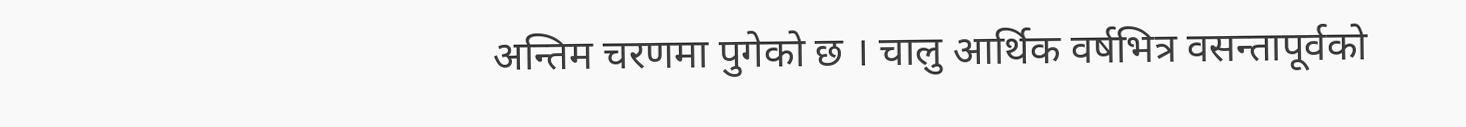अन्तिम चरणमा पुगेको छ । चालु आर्थिक वर्षभित्र वसन्तापूर्वको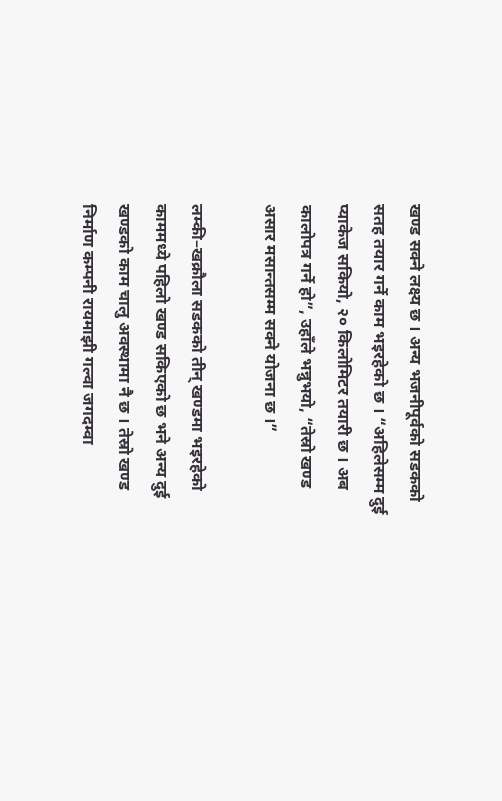खण्ड सक्ने लक्ष्य छ । अन्य भजनीपूर्वको सडकको सतह तयार गर्ने काम भइरहेको छ । “अहिलेसम्म दुई प्याकेज सकियो, २० किलोमिटर तयारी छ । अब कालोपत्र गर्ने हो”, उहाँले भन्नुभयो, “तेस्रो खण्ड असार मसान्तसम्म सक्ने योजना छ ।”

लम्की–खक्रौला सडकको तीन् खण्डमा भइरहेको काममध्ये पहिलो खण्ड सकिएको छ भने अन्य दुई खण्डको काम चालु अवस्थामा नै छ । तेस्रो खण्ड निर्माण कम्पनी रायमाझी गल्वा जगदम्वा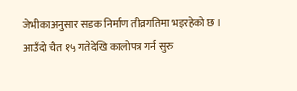जेभीकाअनुसार सडक निर्माण तीव्रगतिमा भइरहेको छ । आउँदो चैत १५ गतेदेखि कालोपत्र गर्न सुरु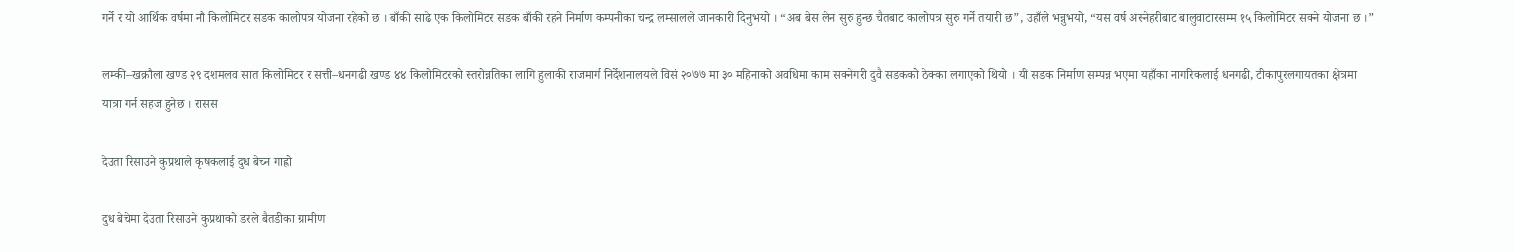गर्ने र यो आर्थिक वर्षमा नौ किलोमिटर सडक कालोपत्र योजना रहेको छ । बाँकी साढे एक किलोमिटर सडक बाँकी रहने निर्माण कम्पनीका चन्द्र लम्सालले जानकारी दिनुभयो । “अब बेस लेन सुरु हुन्छ चैतबाट कालोपत्र सुरु गर्ने तयारी छ”, उहाँले भन्नुभयो, “यस वर्ष अस्नेहरीबाट बालुवाटारसम्म १५ किलोमिटर सक्ने योजना छ ।”

लम्की–खक्रौला खण्ड २९ दशमलव सात किलोमिटर र सत्ती–धनगढी खण्ड ४४ किलोमिटरको स्तरोन्नतिका लागि हुलाकी राजमार्ग निर्देशनालयले विसं २०७७ मा ३० महिनाको अवधिमा काम सक्नेगरी दुवै सडकको ठेक्का लगाएको थियो । यी सडक निर्माण सम्पन्न भएमा यहाँका नागरिकलाई धनगढी, टीकापुरलगायतका क्षेत्रमा यात्रा गर्न सहज हुनेछ । रासस

देउता रिसाउने कुप्रथाले कृषकलाई दुध बेच्न गाह्रो

दुध बेचेमा देउता रिसाउने कुप्रथाको डरले बैतडीका ग्रामीण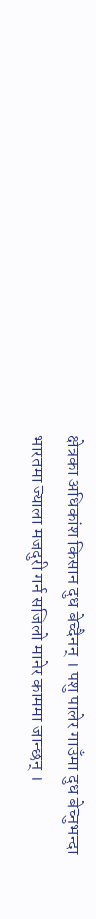क्षेत्रका अधिकांश किसान दुध बेच्दैनन् । पशु पालेर गाउँमा दुध बेच्नुभन्दा  भारतमा ज्याला मजदुरी गर्न सजिलो मानेर काममा जान्छन् ।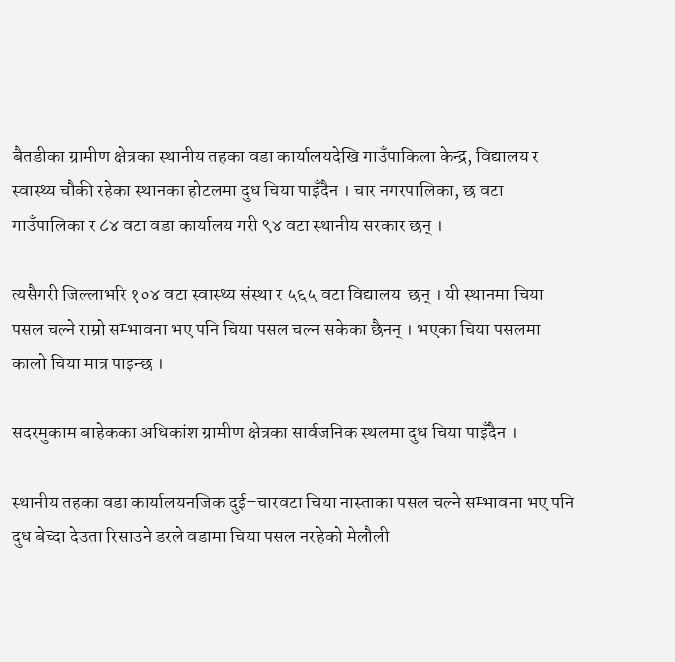बैतडीका ग्रामीण क्षेत्रका स्थानीय तहका वडा कार्यालयदेखि गाउँपाकिला केन्द्र, विद्यालय र स्वास्थ्य चौकी रहेका स्थानका होटलमा दुध चिया पाइँदैन । चार नगरपालिका, छ वटा गाउँपालिका र ८४ वटा वडा कार्यालय गरी ९४ वटा स्थानीय सरकार छन् ।

त्यसैगरी जिल्लाभरि १०४ वटा स्वास्थ्य संस्था र ५६५ वटा विद्यालय  छन् । यी स्थानमा चिया पसल चल्ने राम्रो सम्भावना भए पनि चिया पसल चल्न सकेका छैनन् । भएका चिया पसलमा कालो चिया मात्र पाइन्छ ।

सदरमुकाम बाहेकका अधिकांश ग्रामीण क्षेत्रका सार्वजनिक स्थलमा दुध चिया पाइँदैन ।

स्थानीय तहका वडा कार्यालयनजिक दुई–चारवटा चिया नास्ताका पसल चल्ने सम्भावना भए पनि दुध बेच्दा देउता रिसाउने डरले वडामा चिया पसल नरहेको मेलौली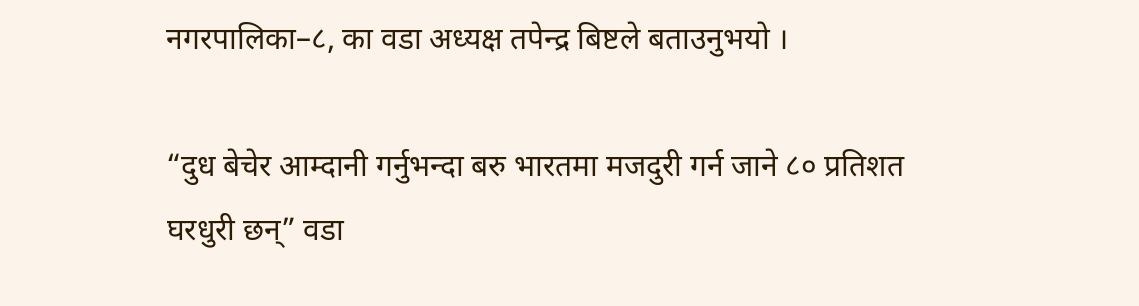नगरपालिका–८, का वडा अध्यक्ष तपेन्द्र बिष्टले बताउनुभयो ।

“दुध बेचेर आम्दानी गर्नुभन्दा बरु भारतमा मजदुरी गर्न जाने ८० प्रतिशत घरधुरी छन्” वडा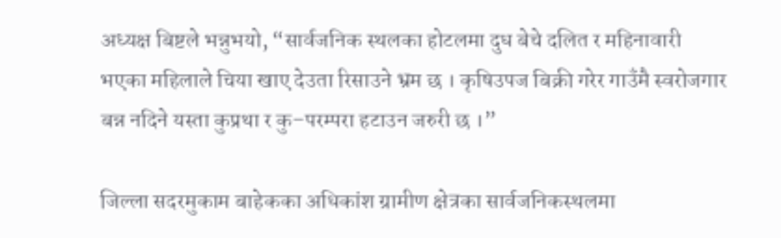अध्यक्ष बिष्टले भन्नुभयो, “सार्वजनिक स्थलका होटलमा दुध बेचे दलित र महिनावारी भएका महिलाले चिया खाए देउता रिसाउने भ्रम छ । कृषिउपज बिक्री गरेर गाउँमै स्वरोजगार बन्न नदिने यस्ता कुप्रथा र कु–परम्परा हटाउन जरुरी छ ।”

जिल्ला सदरमुकाम बाहेकका अधिकांश ग्रामीण क्षेत्रका सार्वजनिकस्थलमा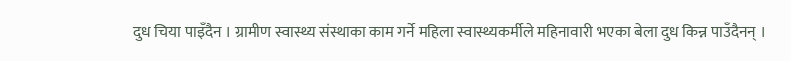दुध चिया पाइँदैन । ग्रामीण स्वास्थ्य संस्थाका काम गर्ने महिला स्वास्थ्यकर्मीले महिनावारी भएका बेला दुध किन्न पाउँदैनन् ।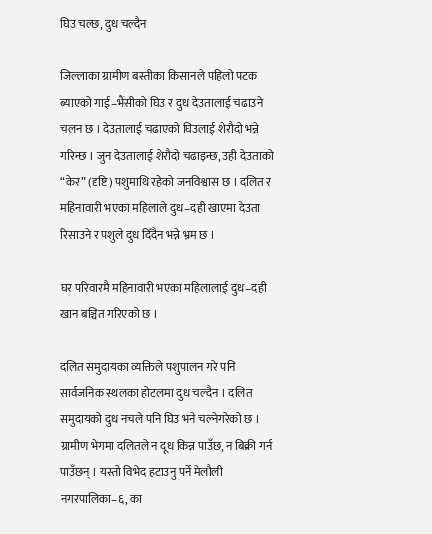घिउ चल्छ, दुध चल्दैन

जिल्लाका ग्रामीण बस्तीका किसानले पहिलो पटक ब्याएको गाई–भैंसीको घिउ र दुध देउतालाई चढाउने चलन छ । देउतालाई चढाएको घिउलाई शेरौदो भन्ने गरिन्छ । जुन देउतालाई शेरौदो चढाइन्छ, उही देउताको “केर” (दृष्टि) पशुमाथि रहेको जनविश्वास छ । दलित र महिनावारी भएका महिलाले दुध–दही खाएमा देउता रिसाउने र पशुले दुध दिँदैन भन्ने भ्रम छ ।

घर परिवारमै महिनावारी भएका महिलालाई दुध–दही खान बञ्चित गरिएको छ ।

दलित समुदायका व्यक्तिले पशुपालन गरे पनि सार्वजनिक स्थलका होटलमा दुध चल्दैन । दलित समुदायको दुध नचले पनि घिउ भने चल्नेगरेको छ । ग्रामीण भेगमा दलितले न दूध किन्न पाउँछ, न बिक्री गर्न पाउँछन् । यस्तो विभेद हटाउनु पर्ने मेलौली नगरपालिका–६, का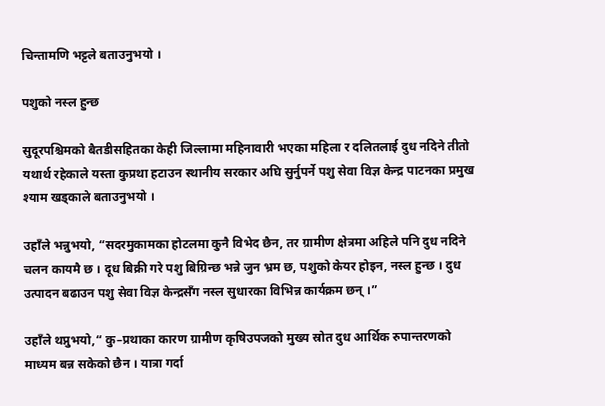चिन्तामणि भट्टले बताउनुभयो ।

पशुको नस्ल हुन्छ

सुदूरपश्चिमको बैतडीसहितका केही जिल्लामा महिनावारी भएका महिला र दलितलाई दुध नदिने तीतो यथार्थ रहेकाले यस्ता कुप्रथा हटाउन स्थानीय सरकार अघि सुर्नुपर्ने पशु सेवा विज्ञ केन्द्र पाटनका प्रमुख श्याम खड्काले बताउनुभयो ।

उहाँले भन्नुभयो, “सदरमुकामका होटलमा कुनै विभेद छैन, तर ग्रामीण क्षेत्रमा अहिले पनि दुध नदिने चलन कायमै छ । दूध बिक्री गरे पशु बिग्रिन्छ भन्ने जुन भ्रम छ, पशुको केयर होइन, नस्ल हुन्छ । दुध उत्पादन बढाउन पशु सेवा विज्ञ केन्द्रसँग नस्ल सुधारका विभिन्न कार्यक्रम छन् ।”

उहाँले थप्नुभयो,“ कु–प्रथाका कारण ग्रामीण कृषिउपजको मुख्य स्रोत दुध आर्थिक रुपान्तरणको माध्यम बन्न सकेको छैन । यात्रा गर्दा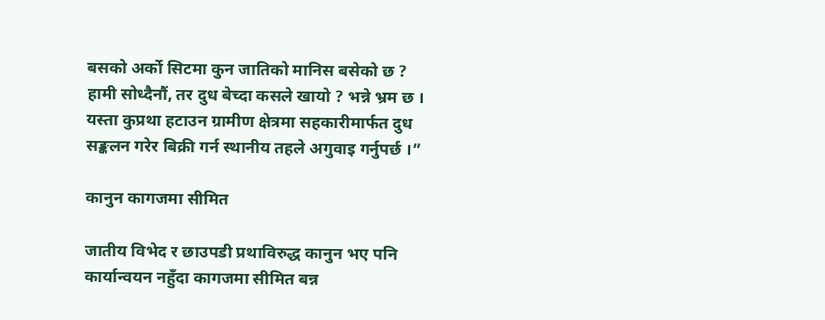बसको अर्को सिटमा कुन जातिको मानिस बसेको छ ? हामी सोध्दैनौं, तर दुध बेच्दा कसले खायो ? भन्ने भ्रम छ । यस्ता कुप्रथा हटाउन ग्रामीण क्षेत्रमा सहकारीमार्फत दुध सङ्कलन गरेर बिक्री गर्न स्थानीय तहले अगुवाइ गर्नुपर्छ ।”

कानुन कागजमा सीमित

जातीय विभेद र छाउपडी प्रथाविरुद्ध कानुन भए पनि कार्यान्वयन नहुँदा कागजमा सीमित बन्न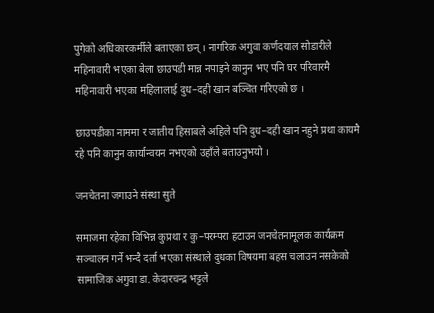पुगेको अधिकारकर्मीले बताएका छन् । नागरिक अगुवा कर्णदयाल सोडारीले महिनावारी भएका बेला छाउपडी मान्न नपाइने कानुन भए पनि घर परिवारमै महिनावारी भएका महिलालाई दुध–दही खान बञ्चित गरिएको छ ।

छाउपडीका नाममा र जातीय हिसाबले अहिले पनि दुध–दही खान नहुने प्रथा कायमै रहे पनि कानुन कार्यान्वयन नभएको उहाँले बताउनुभयो ।

जनचेतना जगाउने संस्था सुते

समाजमा रहेका विभिन्न कुप्रथा र कु–परम्परा हटाउन जनचेतनामूलक कार्यक्रम सञ्चालन गर्ने भन्दै दर्ता भएका संस्थाले दुधका विषयमा बहस चलाउन नसकेको सामाजिक अगुवा डा. केदारचन्द्र भट्टले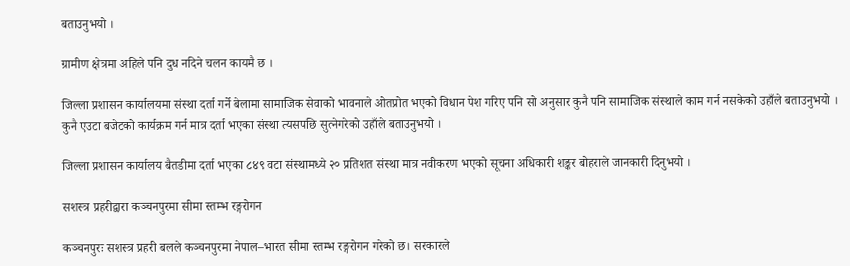बताउनुभयो ।

ग्रामीण क्षेत्रमा अहिले पनि दुध नदिने चलन कायमै छ ।

जिल्ला प्रशासन कार्यालयमा संस्था दर्ता गर्ने बेलामा सामाजिक सेवाको भावनाले ओतप्रोत भएको विधान पेश गरिए पनि सो अनुसार कुनै पनि सामाजिक संस्थाले काम गर्न नसकेको उहाँले बताउनुभयो । कुनै एउटा बजेटको कार्यक्रम गर्न मात्र दर्ता भएका संस्था त्यसपछि सुत्नेगरेको उहाँले बताउनुभयो ।

जिल्ला प्रशासन कार्यालय बैतडीमा दर्ता भएका ८४९ वटा संस्थामध्ये २० प्रतिशत संस्था मात्र नवीकरण भएको सूचना अधिकारी शङ्कर बोहराले जानकारी दिनुभयो ।

सशस्त्र प्रहरीद्वारा कञ्चनपुरमा सीमा स्तम्भ रङ्गरोगन

कञ्चनपुरः सशस्त्र प्रहरी बलले कञ्चनपुरमा नेपाल–भारत सीमा स्तम्भ रङ्गरोगन गरेको छ। सरकारले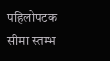पहिलोपटक सीमा स्तम्भ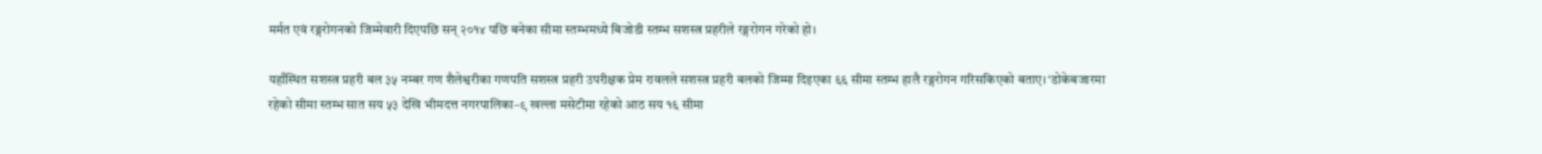मर्मत एवं रङ्गरोगनको जिम्मेवारी दिएपछि सन् २०१४ पछि बनेका सीमा स्तम्भमध्ये बिजोडी स्तम्भ सशस्त्र प्रहरीले रङ्गरोगन गरेको हो।

यहाँस्थित सशस्त्र प्रहरी बल ३५ नम्बर गण शैलेश्वरीका गणपति सशस्त्र प्रहरी उपरीक्षक प्रेम रावलले सशस्त्र प्रहरी बलको जिम्मा दिइएका ६६ सीमा स्तम्भ हालै रङ्गरोगन गरिसकिएको बताए। ‘डोकेबजारमा रहेको सीमा स्तम्भ सात सय ५३ देखि भीमदत्त नगरपालिका–९ खल्ला मसेटीमा रहेको आठ सय १६ सीमा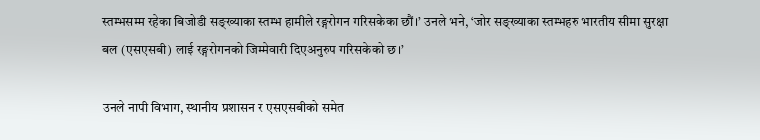स्तम्भसम्म रहेका बिजोडी सङ्ख्याका स्तम्भ हामीले रङ्गरोगन गरिसकेका छौं।’ उनले भने, ‘जोर सङ्ख्याका स्तम्भहरु भारतीय सीमा सुरक्षा बल (एसएसबी) लाई रङ्गरोगनको जिम्मेवारी दिएअनुरुप गरिसकेको छ।’

उनले नापी विभाग, स्थानीय प्रशासन र एसएसबीको समेत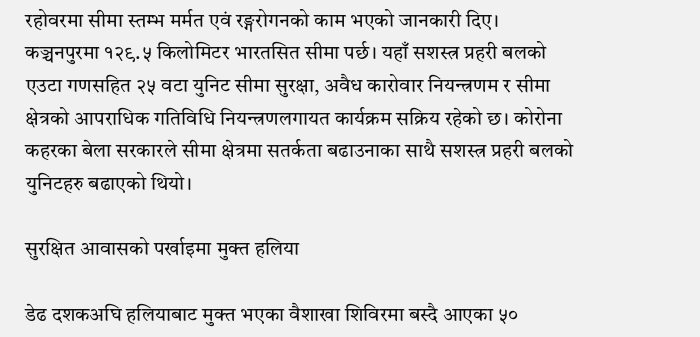रहोवरमा सीमा स्तम्भ मर्मत एवं रङ्गरोगनको काम भएको जानकारी दिए। कञ्चनपुरमा १२९.५ किलोमिटर भारतसित सीमा पर्छ। यहाँ सशस्त्र प्रहरी बलको एउटा गणसहित २५ वटा युनिट सीमा सुरक्षा, अवैध कारोवार नियन्त्रणम र सीमा क्षेत्रको आपराधिक गतिविधि नियन्त्रणलगायत कार्यक्रम सक्रिय रहेको छ। कोरोना कहरका बेला सरकारले सीमा क्षेत्रमा सतर्कता बढाउनाका साथै सशस्त्र प्रहरी बलको युनिटहरु बढाएको थियो।

सुरक्षित आवासको पर्खाइमा मुक्त हलिया

डेढ दशकअघि हलियाबाट मुक्त भएका वैशाखा शिविरमा बस्दै आएका ५०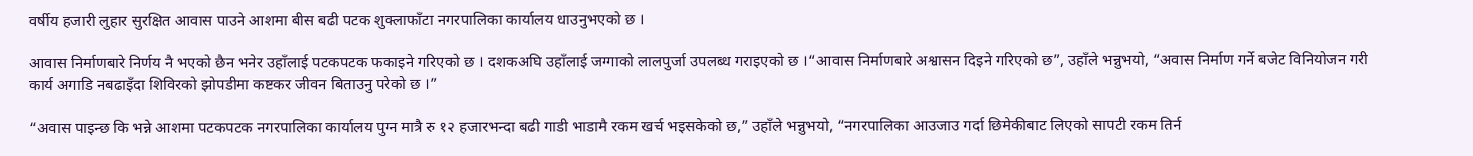वर्षीय हजारी लुहार सुरक्षित आवास पाउने आशमा बीस बढी पटक शुक्लाफाँटा नगरपालिका कार्यालय धाउनुभएको छ ।

आवास निर्माणबारे निर्णय नै भएको छैन भनेर उहाँलाई पटकपटक फकाइने गरिएको छ । दशकअघि उहाँलाई जग्गाको लालपुर्जा उपलब्ध गराइएको छ ।“आवास निर्माणबारे अश्वासन दिइने गरिएको छ”, उहाँले भन्नुभयो, “अवास निर्माण गर्ने बजेट विनियोजन गरी कार्य अगाडि नबढाइँदा शिविरको झोपडीमा कष्टकर जीवन बिताउनु परेको छ ।”

“अवास पाइन्छ कि भन्ने आशमा पटकपटक नगरपालिका कार्यालय पुग्न मात्रै रु १२ हजारभन्दा बढी गाडी भाडामै रकम खर्च भइसकेको छ,” उहाँले भन्नुभयो, “नगरपालिका आउजाउ गर्दा छिमेकीबाट लिएको सापटी रकम तिर्न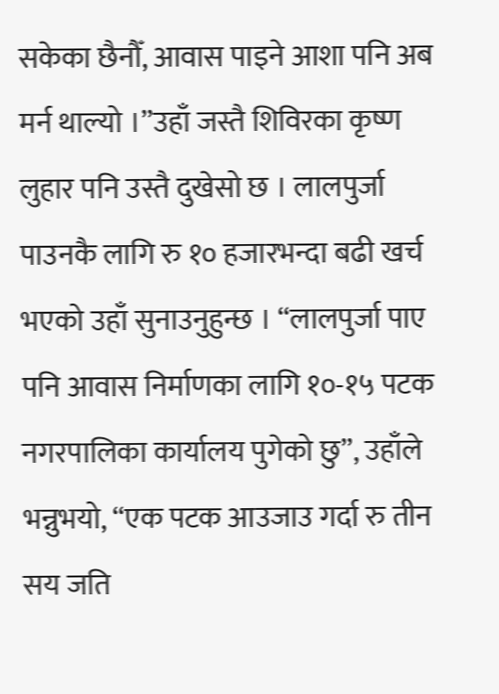सकेका छैनौँ, आवास पाइने आशा पनि अब मर्न थाल्यो ।”उहाँ जस्तै शिविरका कृष्ण लुहार पनि उस्तै दुखेसो छ । लालपुर्जा पाउनकै लागि रु १० हजारभन्दा बढी खर्च भएको उहाँ सुनाउनुहुन्छ । “लालपुर्जा पाए पनि आवास निर्माणका लागि १०-१५ पटक नगरपालिका कार्यालय पुगेको छु”, उहाँले भन्नुभयो, “एक पटक आउजाउ गर्दा रु तीन सय जति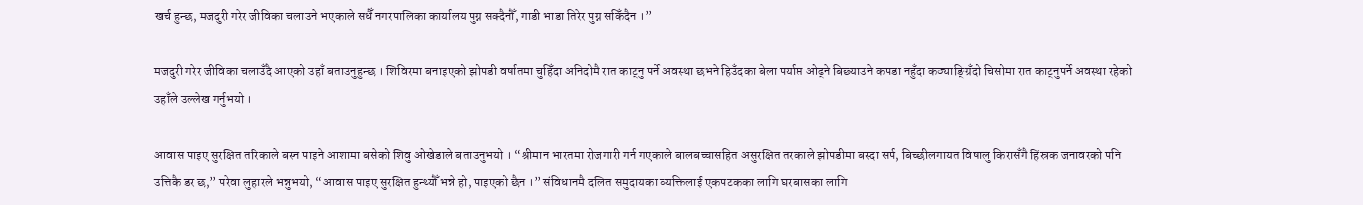खर्च हुन्छ, मजदुरी गरेर जीविका चलाउने भएकाले सधैँ नगरपालिका कार्यालय पुग्न सक्दैनौँ, गाडी भाडा तिरेर पुग्न सकिँदैन ।”

मजदुरी गरेर जीविका चलाउँदै आएको उहाँ बताउनुहुन्छ । शिविरमा बनाइएको झोपडी वर्षातमा चुहिँदा अनिदोमै रात काट्नु पर्ने अवस्था छभने हिउँदका बेला पर्याप्त ओढ्ने बिछ्याउने कपडा नहुँदा कठ्याङ्ग्रिँदो चिसोमा रात काट्नुपर्ने अवस्था रहेको उहाँले उल्लेख गर्नुभयो ।

आवास पाइए सुरक्षित तरिकाले बस्न पाइने आशामा बसेको शिवु ओखेडाले बताउनुभयो । “श्रीमान भारतमा रोजगारी गर्न गएकाले बालबच्चासहित असुरक्षित तरकाले झोपडीमा बस्दा सर्प, बिच्छीलगायत विषालु किरासँगै हिंस्रक जनावरको पनि उत्तिकै डर छ,” परेवा लुहारले भन्नुभयो, “आवास पाइए सुरक्षित हुन्थ्यौँ भन्ने हो, पाइएको छैन ।” संविधानमै दलित समुदायका व्यक्तिलाई एकपटकका लागि घरबासका लागि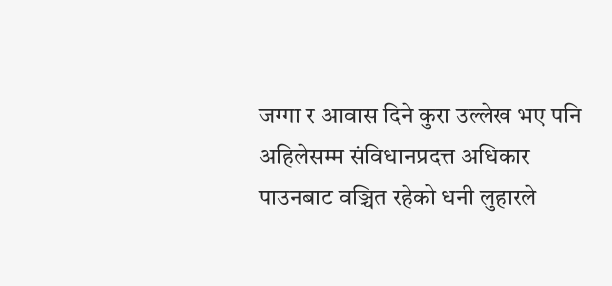जग्गा र आवास दिने कुरा उल्लेख भए पनि अहिलेसम्म संविधानप्रदत्त अधिकार पाउनबाट वञ्चित रहेको धनी लुहारले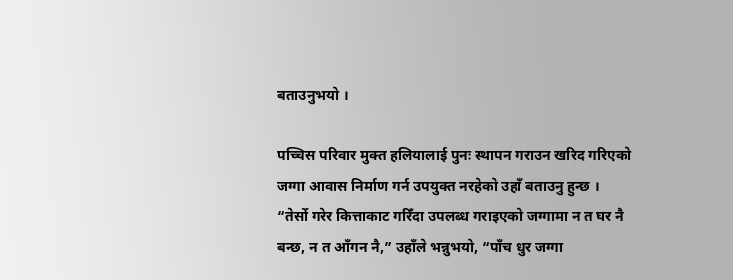बताउनुभयो ।

पच्चिस परिवार मुक्त हलियालाई पुनः स्थापन गराउन खरिद गरिएको जग्गा आवास निर्माण गर्न उपयुक्त नरहेको उहाँ बताउनु हुन्छ । “तेर्सो गरेर कित्ताकाट गरिँदा उपलब्ध गराइएको जग्गामा न त घर नै बन्छ, न त आँगन नै,” उहाँले भन्नुभयो, “पाँच धुर जग्गा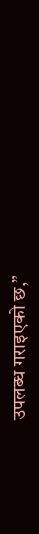उपलब्ध गराइएको छ,”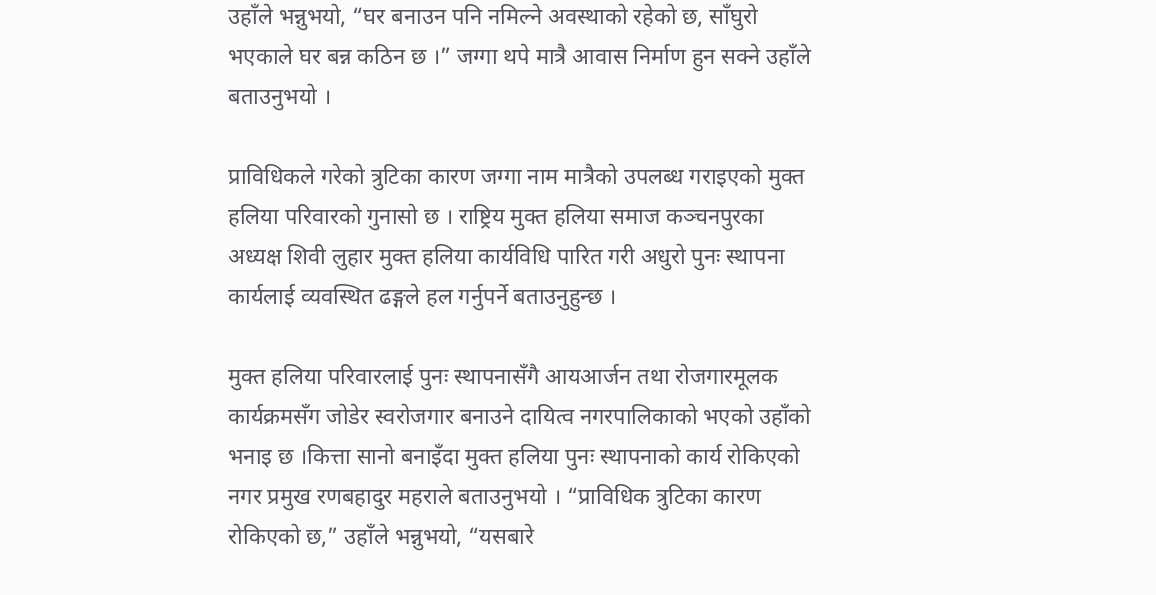उहाँले भन्नुभयो, “घर बनाउन पनि नमिल्ने अवस्थाको रहेको छ, साँघुरो भएकाले घर बन्न कठिन छ ।” जग्गा थपे मात्रै आवास निर्माण हुन सक्ने उहाँले बताउनुभयो ।

प्राविधिकले गरेको त्रुटिका कारण जग्गा नाम मात्रैको उपलब्ध गराइएको मुक्त हलिया परिवारको गुनासो छ । राष्ट्रिय मुक्त हलिया समाज कञ्चनपुरका अध्यक्ष शिवी लुहार मुक्त हलिया कार्यविधि पारित गरी अधुरो पुनः स्थापना कार्यलाई व्यवस्थित ढङ्गले हल गर्नुपर्ने बताउनुहुन्छ ।

मुक्त हलिया परिवारलाई पुनः स्थापनासँगै आयआर्जन तथा रोजगारमूलक कार्यक्रमसँग जोडेर स्वरोजगार बनाउने दायित्व नगरपालिकाको भएको उहाँको भनाइ छ ।कित्ता सानो बनाइँदा मुक्त हलिया पुनः स्थापनाको कार्य रोकिएको नगर प्रमुख रणबहादुर महराले बताउनुभयो । “प्राविधिक त्रुटिका कारण रोकिएको छ,” उहाँले भन्नुभयो, “यसबारे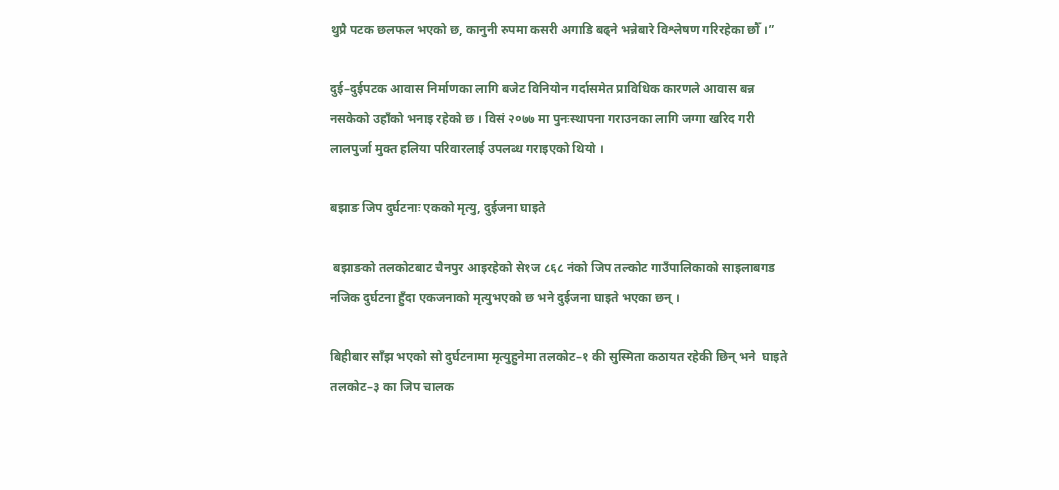थुप्रै पटक छलफल भएको छ, कानुनी रुपमा कसरी अगाडि बढ्ने भन्नेबारे विश्लेषण गरिरहेका छौँ ।”

दुई–दुईपटक आवास निर्माणका लागि बजेट विनियोन गर्दासमेत प्राविधिक कारणले आवास बन्न नसकेको उहाँको भनाइ रहेको छ । विसं २०७७ मा पुनःस्थापना गराउनका लागि जग्गा खरिद गरी लालपुर्जा मुक्त हलिया परिवारलाई उपलब्ध गराइएको थियो ।

बझाङ जिप दुर्घटनाः एकको मृत्यु, दुईजना घाइते

 बझाङको तलकोटबाट चैनपुर आइरहेको से१ज ८६८ नंको जिप तल्कोट गाउँपालिकाको साइलाबगड नजिक दुर्घटना हुँदा एकजनाको मृत्युभएको छ भने दुईजना घाइते भएका छन् ।

बिहीबार साँझ भएको सो दुर्घटनामा मृत्युहुनेमा तलकोट–१ की सुस्मिता कठायत रहेकी छिन् भने  घाइते तलकोट–३ का जिप चालक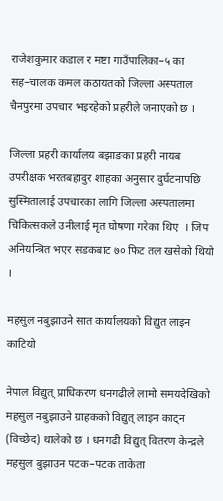राजेशकुमार कडाल र मष्टा गाउँपालिका–५ का सह–चालक कमल कठायतको जिल्ला अस्पताल चैनपुरमा उपचार भइरहेको प्रहरीले जनाएको छ ।

जिल्ला प्रहरी कार्यालय बझाङका प्रहरी नायब उपरीक्षक भरतबहादुर शाहका अनुसार दुर्घटनापछि सुस्मितालाई उपचारका लागि जिल्ला अस्पतालमा चिकित्सकले उनीलाई मृत घोषणा गरेका थिए  । जिप अनियन्त्रित भएर सडकबाट ७० फिट तल खसेको थियो ।

महसुल नबुझाउने सात कार्यालयको विद्युत लाइन काटियो

नेपाल विद्युत् प्राधिकरण धनगढीले लामो समयदेखिको महसुल नबुझाउने ग्राहकको विद्युत् लाइन काट्न (विच्छेद) थालेको छ । धनगढी विद्युत् वितरण केन्द्रले महसुल बुझाउन पटक–पटक ताकेता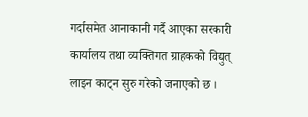गर्दासमेत आनाकानी गर्दै आएका सरकारी कार्यालय तथा व्यक्तिगत ग्राहकको विद्युत् लाइन काट्न सुरु गरेको जनाएको छ ।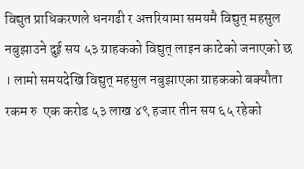विद्युत प्राधिकरणले धनगढी र अत्तरियामा समयमै विद्युत् महसुल नबुझाउने दुई सय ५३ ग्राहकको विद्युत् लाइन काटेको जनाएको छ । लामो समयदेखि विद्युत् महसुल नबुझाएका ग्राहकको बक्यौता रकम रु  एक करोड ५३ लाख ४९ हजार तीन सय ६५ रहेको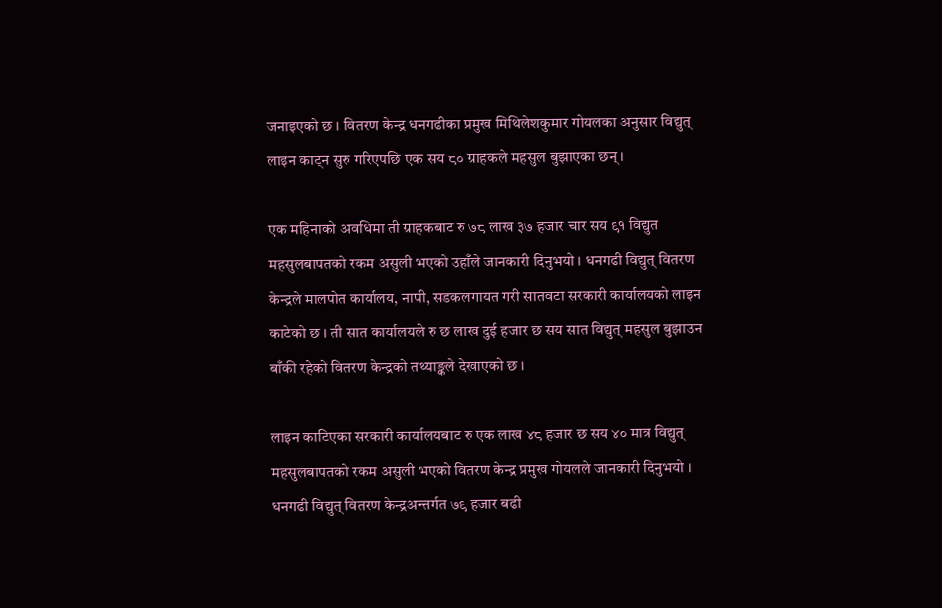जनाइएको छ । वितरण केन्द्र धनगढीका प्रमुख मिथिलेशकुमार गोयलका अनुसार विद्युत् लाइन काट्न सुरु गरिएपछि एक सय ८० ग्राहकले महसुल बुझाएका छन् ।

एक महिनाको अवधिमा ती ग्राहकबाट रु ७८ लाख ३७ हजार चार सय ९१ विद्युत महसुलबापतको रकम असुली भएको उहाँले जानकारी दिनुभयो । धनगढी विद्युत् वितरण केन्द्रले मालपोत कार्यालय, नापी, सडकलगायत गरी सातवटा सरकारी कार्यालयको लाइन काटेको छ । ती सात कार्यालयले रु छ लाख दुई हजार छ सय सात विद्युत् महसुल बुझाउन बाँकी रहेको वितरण केन्द्रको तथ्याङ्कले देखाएको छ ।

लाइन काटिएका सरकारी कार्यालयबाट रु एक लाख ४८ हजार छ सय ४० मात्र विद्युत् महसुलबापतको रकम असुली भएको वितरण केन्द्र प्रमुख गोयलले जानकारी दिनुभयो । धनगढी विद्युत् वितरण केन्द्रअन्तर्गत ७९ हजार बढी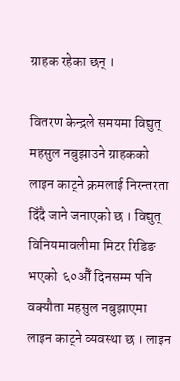ग्राहक रहेका छन् ।

वितरण केन्द्रले समयमा विद्युत् महसुल नबुझाउने ग्राहकको लाइन काट्ने क्रमलाई निरन्तरता दिँदै जाने जनाएको छ । विद्युत् विनियमावलीमा मिटर रिडिङ भएको  ६०औँ दिनसम्म पनि वक्यौता महसुल नबुझाएमा लाइन काट्ने व्यवस्था छ । लाइन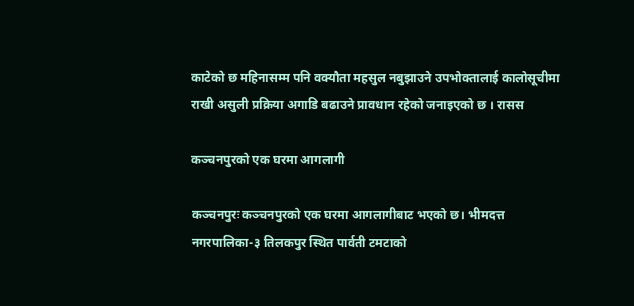काटेको छ महिनासम्म पनि वक्यौता महसुल नबुझाउने उपभोक्तालाई कालोसूचीमा राखी असुली प्रक्रिया अगाडि बढाउने प्रावधान रहेको जनाइएको छ । रासस

कञ्चनपुरको एक घरमा आगलागी

कञ्चनपुरः कञ्चनपुरको एक घरमा आगलागीबाट भएको छ। भीमदत्त नगरपालिका-३ तिलकपुर स्थित पार्वती टमटाको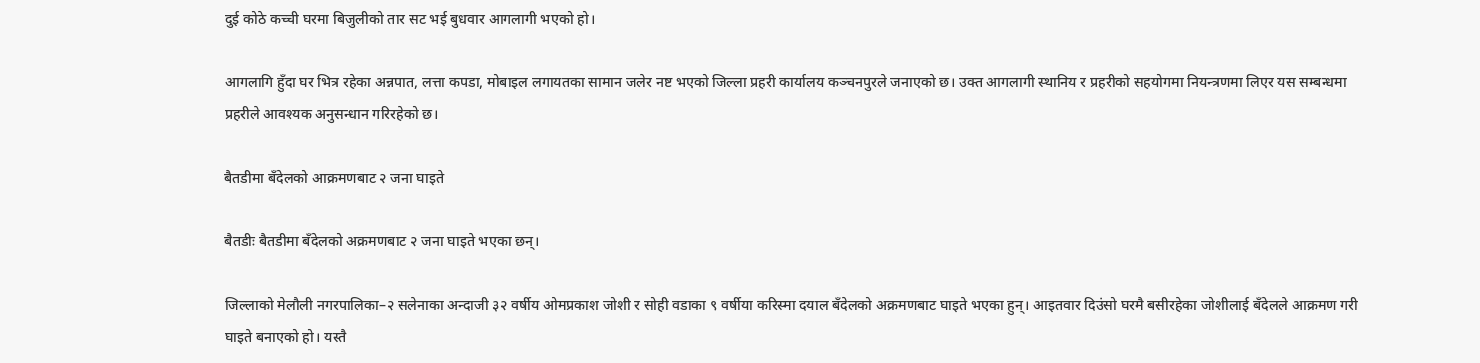दुई कोठे कच्ची घरमा बिजुलीको तार सट भई बुधवार आगलागी भएको हो।

आगलागि हुँदा घर भित्र रहेका अन्नपात, लत्ता कपडा, मोबाइल लगायतका सामान जलेर नष्ट भएको जिल्ला प्रहरी कार्यालय कञ्चनपुरले जनाएको छ। उक्त आगलागी स्थानिय र प्रहरीको सहयोगमा नियन्त्रणमा लिएर यस सम्बन्धमा प्रहरीले आवश्यक अनुसन्धान गरिरहेको छ।

बैतडीमा बँदेलको आक्रमणबाट २ जना घाइते

बैतडीः बैतडीमा बँदेलको अक्रमणबाट २ जना घाइते भएका छन्।

जिल्लाको मेलौली नगरपालिका–२ सलेनाका अन्दाजी ३२ वर्षीय ओमप्रकाश जोशी र सोही वडाका ९ वर्षीया करिस्मा दयाल बँदेलको अक्रमणबाट घाइते भएका हुन्। आइतवार दिउंसो घरमै बसीरहेका जोशीलाई बँदेलले आक्रमण गरी घाइते बनाएको हो। यस्तै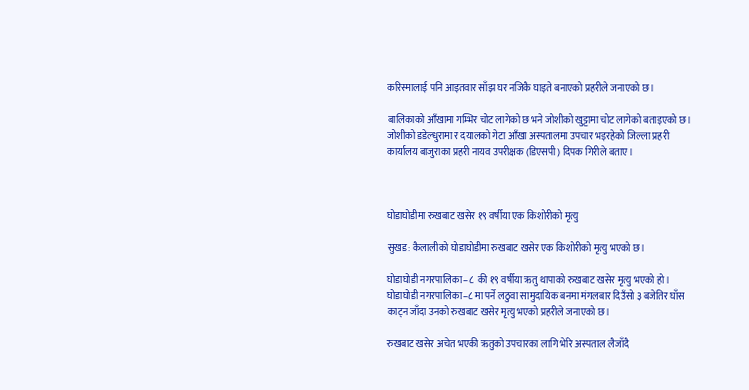करिस्मालाई पनि आइतवार साँझ घर नजिकै घाइते बनाएको प्रहरीले जनाएको छ।

बालिकाको आँखामा गम्भिर चोट लागेको छ भने जोशीको खुट्टामा चोट लागेको बताइएको छ। जोशीको डडेल्धुरामा र दयालको गेटा आँखा अस्पतालमा उपचार भइरहेको जिल्ला प्रहरी कार्यालय बाजुराका प्रहरी नायव उपरीक्षक (डिएसपी) दिपक गिरीले बताए।



घोडाघोडीमा रुखबाट खसेर १९ वर्षीया एक किशोरीको मृत्यु

सुखड: कैलालीको घोडाघोडीमा रुखबाट खसेर एक किशोरीको मृत्यु भएको छ।

घोडाघोडी नगरपालिका–८  की १९ वर्षीया ऋतु थापाको रुखबाट खसेर मृत्यु भएको हो। घोडाघोडी नगरपालिका–८ मा पर्ने लठुवा सामुदायिक बनमा मंगलबार दिउँसो ३ बजेतिर घाँस काट्न जाँदा उनको रुखबाट खसेर मृत्यु भएको प्रहरीले जनाएको छ।

रुखबाट खसेर अचेत भएकी ऋतुको उपचारका लागि भेरि अस्पताल लैजाँदै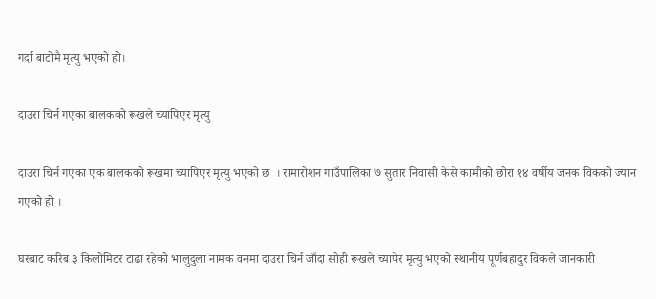गर्दा बाटोमै मृत्यु भएको हो।

दाउरा चिर्न गएका बालकको रूखले च्यापिएर मृत्यु

दाउरा चिर्न गएका एक बालकको रूखमा च्यापिएर मृत्यु भएको छ  । रामारोशन गाउँपालिका ७ सुतार निवासी केसे कामीको छोरा १४ वर्षीय जनक विकको ज्यान गएको हो ।

घरबाट करिब ३ किलोमिटर टाढा रहेको भालुदुला नामक वनमा दाउरा चिर्न जाँदा सोही रूखले च्यापेर मृत्यु भएको स्थानीय पूर्णबहादुर विकले जानकारी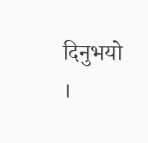दिनुभयो ।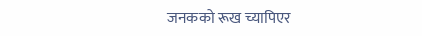जनकको रूख च्यापिएर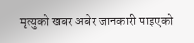मृत्युको खबर अबेर जानकारी पाइएको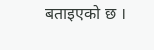बताइएको छ ।